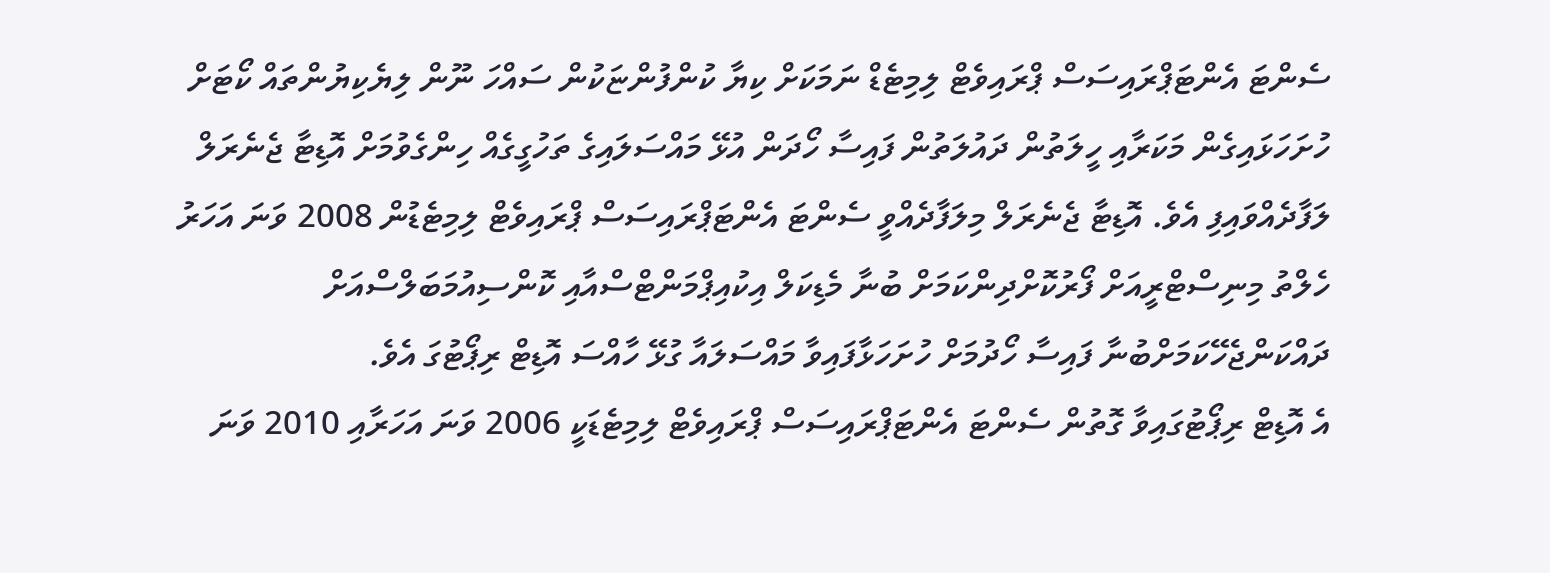ސެންޓަ އެންޓަޕްރައިސަސް ޕްރައިވެޓް ލިމިޓެޑް ނަމަކަށް ކިޔާ ކުންފުންޏަކުން ސައްހަ ނޫން ލިޔެކިޔުންތައް ކޯޓަށް ހުށަހަޅައިގެން މަކަރާއި ހީލަތުން ދައުލަތުން ފައިސާ ހޯދަން އުޅޭ މައްސަލައިގެ ތަހުގީގެއް ހިންގެވުމަށް އޮޑިޓާ ޖެނެރަލް ލަފާދެއްވައިފި އެވެ. އޮޑިޓާ ޖެނެރަލް މިލަފާދެއްވީ ސެންޓަ އެންޓަޕްރައިސަސް ޕްރައިވެޓް ލިމިޓެޑުން 2008 ވަނަ އަހަރު ހެލްތު މިނިސްޓްރީއަށް ފޯރުކޮށްދިންކަމަށް ބުނާ މެޑިކަލް އިކުއިޕްމަންޓްސްއާއި ކޮންސިއުމަބަލްސްއަށް ދައްކަންޖެހޭކަމަށްބުނާ ފައިސާ ހޯދުމަށް ހުށަހަޅާފައިވާ މައްސަލައާ ގުޅޭ ހާއްސަ އޮޑިޓް ރިޕޯޓުގަ އެވެ.
އެ އޮޑިޓް ރިޕޯޓުގައިވާ ގޮތުން ސެންޓަ އެންޓަޕްރައިސަސް ޕްރައިވެޓް ލިމިޓެޑަކީ 2006 ވަނަ އަހަރާއި 2010 ވަނަ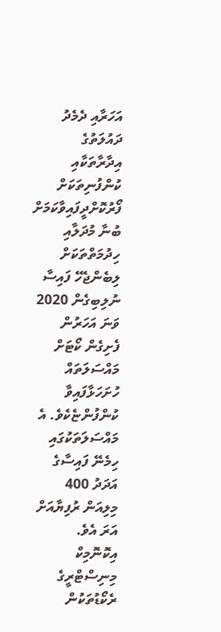އަހަރާއި ދެމެދު ދައުލަތުގެ އިދާރާތަކާއި ކުންފުނިތަކަށް ފޯރުކޮށްދީފައިވާކަމަށް ބުނާ މުދަލާއި ހިދުމަތްތަކަށް ލިބެންޖެހޭ ފައިސާ ނުލިބިގެން 2020 ވަނަ އަހަރުން ފެށިގެން ކޯޓަށް މައްސަލަތައް ހުށަހަޅާފައިވާ ކުންފުންޏެކެވެ. އެ މައްސަލަތަކުގައި ހިމެނޭ ފައިސާގެ އަދަދު 400 މިލިއަން ރުފިޔާއަށް އަރަ އެވެ.
އިކޮނޮމިކް މިނިސްޓްރީގެ ރެކޯޑުތަކުން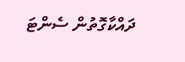ދައްކާގޮތުން ސެންޓަ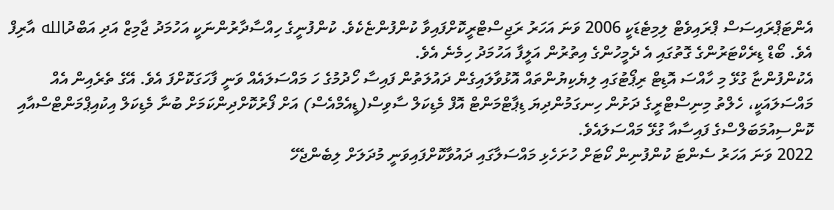އެންޓަޕްރައިސަސް ޕްރައިވެޓް ލިމިޓެޑަކީ 2006 ވަނަ އަހަރު ރަޖިސްޓްރީކޮށްފައިވާ ކުންފުންޏެކެވެ. ކުންފުނީގެ ހިއްސާދާރުންނަކީ އަހުމަދު ޖާމިޒް އަދި އަބްދުالله އާރިފް އެވެ. ބޯޑް ޑިރެކްޓަރުންގެ ގޮތުގައި އެ ދެމީހުންގެ އިތުރުން އަލީފާ އަހުމަދު ހިމެނެ އެވެ.
އެކުންފުންޏާ ގުޅޭ މި ހާއްސަ އޮޑިޓް ރިޕޯޓުގައި ލިޔެކިޔުންތައް އޮޅުވާލައިގެން ދައުލަތުން ފައިސާ ހޯދުމުގެ ހަ މައްސަލައެއް ވަނީ ފާހަގަކޮށްފަ އެވެ. އޭގެ ތެރެއިން އެއް މައްސަލައަކީ، ހެލްތު މިނިސްޓްރީގެ ދަށުން ހިނގަމުންދިޔަ ޑިޕާޓްމަންޓް އޮފް މެޑިކަލް ސާވިސް(ޑީއެމްއެސް) އަށް ފޯރުކޮށްދިންކަމަށް ބުނާ މެޑިކަލް އިކުއިޕްމަންޓްސްއާއި ކޮންސިއުމަބަލްސްގެ ފައިސާއާ ގުޅޭ މައްސަލައެވެ.
2022 ވަނަ އަހަރު ސެންޓަ ކުންފުނިން ކޯޓަށް ހުށަހެޅި މައްސަލާގައި ދައުވާކޮށްފައިވަނީ މުދަލަށް ލިބެންޖެހޭ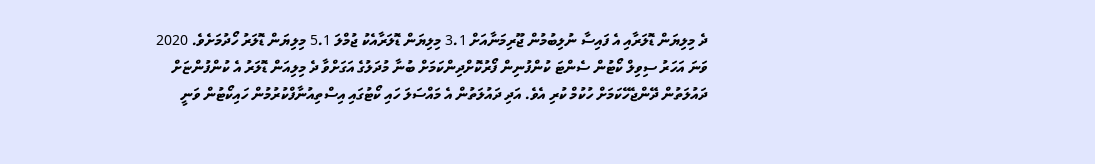ދެ މިލިޔަން ޑޮލަރާއި އެ ފައިސާ ނުލިބުމުން ޖޫރިމަނާއަށް 3.1 މިލިޔަން ޑޮލަރާއެކު ޖުމްލަ 5.1 މިލިޔަން ޑޮލަރު ހޯދުމަށެވެ. 2020 ވަނަ އަހަރު ސިވިލް ކޯޓުން ސެންޓަ ކުންފުނިން ފޯރުކޮށްދިންކަމަށް ބުނާ މުދަލުގެ އަގަށްވާ ދެ މިލިއަން ޑޮލަރު އެ ކުންފުންޏަށް ދައުލަތުން ދޭންޖެހޭކަމަށް ހުކުމް ކުރި އެވެ. އަދި ދައުލަތުން އެ މައްސަލަ ހައި ކޯޓުގައި އިސްތިއުނާފްކުރުމުން ހައިކޯޓުން ވަނީ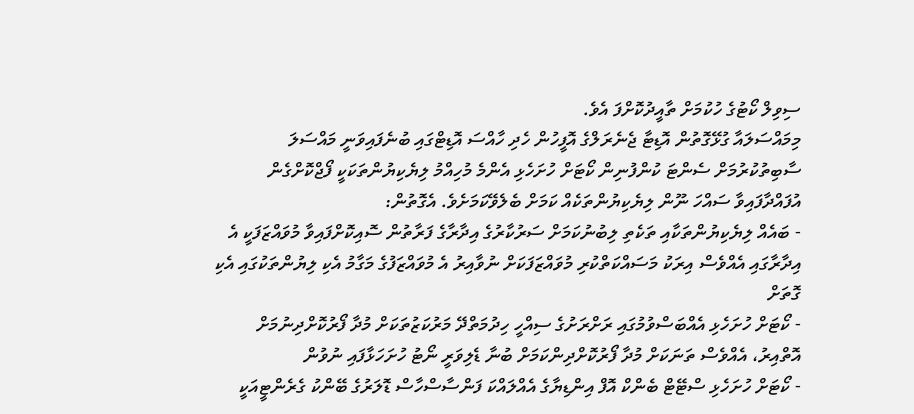ސިވިލް ކޯޓުގެ ހުކުމަށް ތާއީދުކޮށްފަ އެވެ.
މިމައްސަލައާ ގުޅޭގޮތުން އޮޑިޓާ ޖެނެރަލްގެ އޮފީހުން ހެދި ހާއްސަ އޮޑިޓްގައި ބުނެފައިވަނީ މައްސަލަ ސާބިތުކުރުމަށް ސެންޓަ ކުންފުނިން ކޯޓަށް ހުށަހެޅި އެންމެ މުހިއްމު ލިޔެކިޔުންތަކަކީ ފޯޖްކޮށްގެން އުފައްދާފައިވާ ސައްހަ ނޫން ލިޔެކިޔުންތަކެއް ކަމަށް ބެލެވޭކަމަށެވެ. އެގޮތުން:
- ބައެއް ލިޔެކިޔުންތަކާއި ތަކެތި ލިބުނުކަމަށް ސަރުކާރުގެ އިދާރާގެ ފަރާތުން ސޮއިކޮށްފައިވާ މުވައްޒަފަކީ އެ އިދާރާގައި އެއްވެސް އިރަކު މަސައްކަތްކުރި މުވައްޒަފަކަށް ނުވާއިރު އެ މުވައްޒަފުގެ މަގާމު އެކި ލިޔުންތަކުގައި އެކި ގޮތަށް
- ކޯޓަށް ހުށަހެޅި އެއްބަސްވުމުގައި ރަށްރަށުގެ ސިއްހީ ހިދުމަތްދޭ މަރުކަޒުތަކަށް މުދާ ފޯރުކޮށްދިނުމަށް އޮތްއިރު، އެއްވެސް ތަނަކަށް މުދާ ފޯރުކޮށްދިންކަމަށް ބުނާ ޑެލިވަރީ ނޯޓު ހުށަހަޅާފައި ނުވުން
- ކޯޓަށް ހުށަހެޅި ސްޓޭޓް ބެންކް އޮފް އިންޑިޔާގެ އެއްލައްކަ ފަންސާސްހާސް ޑޮލަރުގެ ބޭންކު ގެރެންޓީއަކީ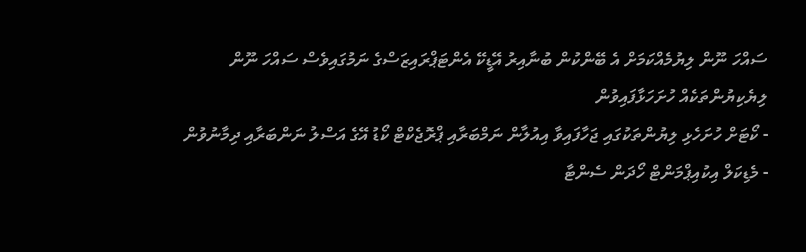ސައްހަ ނޫން ލިޔުމެއްކަމަށް އެ ބޭންކުން ބުނާއިރު އޭޑީކޭ އެންޓަޕްރައިޒަސްގެ ނަމުގައިވެސް ސައްހަ ނޫން ލިޔެކިޔުންތަކެއް ހުށަހަޅާފައިވުން
- ކޯޓަށް ހުށަހެޅި ލިޔުންތަކުގައި ޖަހާފައިވާ އިއުލާން ނަމްބަރާއި ޕްރޮޖެކްޓް ކޯޑު އޭގެ އަސްލު ނަންބަރާއި ދިމާނުވުން
- މެޑިކަލް އިކުއިޕްމަންޓް ހޯދަން ސެންޓާ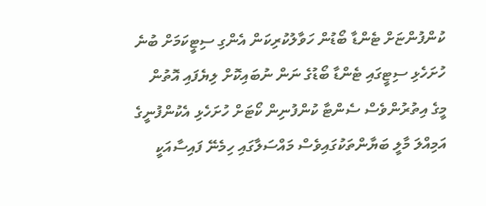ކުންފުންޏަށް ޓެންޑާ ބޯޑުން ހަވާލުކުރިކަން އެންގި ސިޓީކަމަށް ބުނެ ހުށަހެޅި ސިޓީގައި ޓެންޑާ ބޯޑުގެ ނަން ނުބައިކޮށް ލިޔެފައި އޮތުން
މީގެ އިތުރުންވެސް ސެންޓާ ކުންފުނިން ކޯޓަށް ހުށަހެޅި އެކުންފުނީގެ އަމިއްލަ މާލީ ބަޔާންތަކުގައިވެސް މައްސަލާގައި ހިމެނޭ ފައިސާއަކީ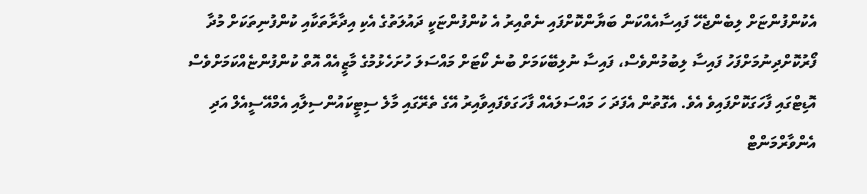އެކުންފުންޏަށް ލިބެންޖެހޭ ފައިސާއެއްކަން ބަޔާންކޮށްފައި ނެތްއިރު އެ ކުންފުންޏަކީ ދައުލަތުގެ އެކި އިދާރާތަކާއި ކުންފުނިތަކަށް މުދާ ފޯރުކޮށްދިނުމަށްފަހު ފައިސާ ލިބުމުންވެސް، ފައިސާ ނުލިބޭކަމަށް ބުނެ ކޯޓަށް މައްސަލަ ހުށަހެޅުމުގެ މާޒީއެއް އޮތް ކުންފުންޏެއްކަމަށްވެސް އޮޑިޓްގައި ފާހަގަކޮށްފައިވެ އެވެ. އެގޮތުން އެފަދަ ހަ މައްސަލައެއް ފާހަގަވެފައިވާއިރު އޭގެ ތެރޭގައި މާލެ ސިޓީކައުންސިލާއި އެމްއޭސީއެލް އަދި އެންވާރްމަންޓް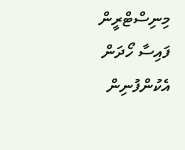މިނިސްޓްރީން ފައިސާ ހޯދަން އެކުންފުނިން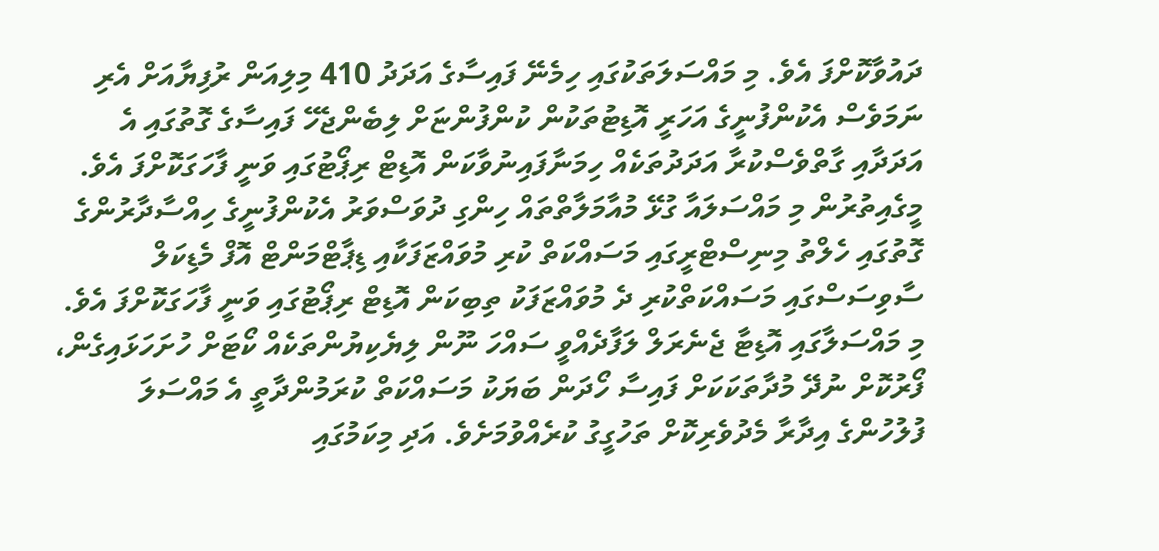ދައުވާކޮށްފަ އެވެ. މި މައްސަލަތަކުގައި ހިމެނޭ ފައިސާގެ އަދަދު 410 މިލިއަން ރުފިޔާއަށް އެރި ނަމަވެސް އެކުންފުނީގެ އަހަރީ އޮޑިޓުތަކުން ކުންފުންޏަށް ލިބެންޖެހޭ ފައިސާގެ ގޮތުގައި އެ އަދަދާއި ގާތްވެސްކުރާ އަދަދުތަކެއް ހިމަނާފައިނުވާކަން އޮޑިޓް ރިޕޯޓުގައި ވަނީ ފާހަގަކޮށްފަ އެވެ.
މީގެއިތުރުން މި މައްސަލައާ ގުޅޭ މުއާމަލާތްތައް ހިންގި ދުވަސްވަރު އެކުންފުނީގެ ހިއްސާދާރުންގެ ގޮތުގައި ހެލްތު މިނިސްޓްރީގައި މަސައްކަތް ކުރި މުވައްޒަފަކާއި ޑިޕާޓްމަންޓް އޮފް މެޑިކަލް ސާވިސަސްގައި މަސައްކަތްކުރި ދެ މުވައްޒަފަކު ތިބިކަން އޮޑިޓް ރިޕޯޓުގައި ވަނީ ފާހަގަކޮށްފަ އެވެ.
މި މައްސަލާގައި އޮޑިޓާ ޖެނެރަލް ލަފާދެއްވީ ސައްހަ ނޫން ލިޔެކިޔުންތަކެއް ކޯޓަށް ހުށަހަޅައިގެން، ފޯރުކޮށް ނުދޭ މުދާތަކަކަށް ފައިސާ ހޯދަން ބަޔަކު މަސައްކަތް ކުރަމުންދާތީ އެ މައްސަލަ ފުލުހުންގެ އިދާރާ މެދުވެރިކޮށް ތަހުގީގު ކުރެއްވުމަށެވެ. އަދި މިކަމުގައި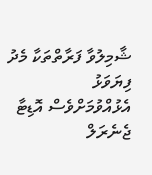ޝާމިލުވާ ފަރާތްތަކާ މެދު ފިޔަވަޅު އެޅުއްވުމަށްވެސް އޮޑިޓާ ޖެނެރަލް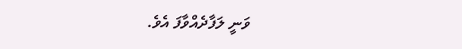ވަނީ ލަފާދެއްވާފަ އެވެ.